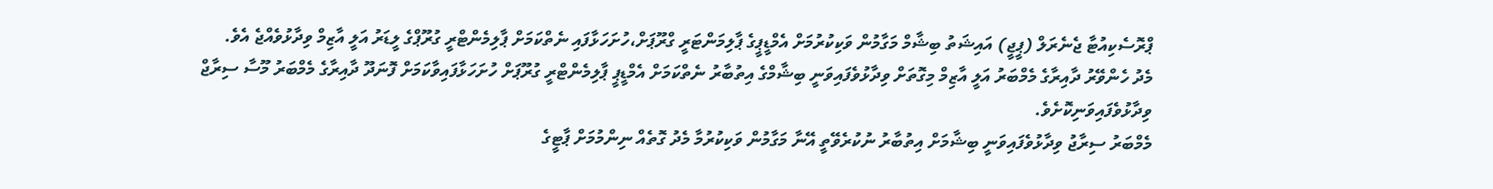ޕްރޮސެކިއުޓާ ޖެނެރަލް (ޕީޖީ) އައިޝަތު ބިޝާމް މަގާމުން ވަކިކުރުމަށް އެމްޑީޕީގެ ޕާލިމަންޓަރީ ގްރޫޕަށް،ހުށަހަޅާފައި ނެތްކަމަށް ޕާލިމެންޓްރީ ގުރޫޕްގެ ލީޑަރު އަލީ އާޒިމް ވިދާޅުވެއްޖެ އެވެ.
މެދު ހެންވޭރު ދާއިރާގެ މެމްބަރު އަލީ އާޒިމް މިގޮތަށް ވިދާޅުވެފައިވަނީ ބިޝާމްގެ އިތުބާރު ނެތްކަމަށް އެމްޑީޕީ ޕާލިމެންޓްރީ ގުރޫޕަށް ހުށަހަޅާފައިވާކަމަށް ފޮނަދޫ ދާއިރާގެ މެމްބަރު މޫސާ ސިރާޖް ވިދާޅުވެފައިވަނިކޮށެވެ.
މެމްބަރު ސިރާޖު ވިދާޅުވެފައިވަނީ ބިޝާމަށް އިތުބާރު ނުކުރެވޭތީ އޭނާ މަގާމުން ވަކިކުރުމާ މެދު ގޮތެއް ނިންމުމަށް ޕާޓީގެ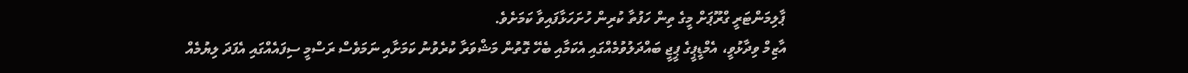ޕާލިމަންޓަރީ ގްރޫޕަށް މީގެ ތިން ހަފުތާ ކުރިން ހުށަހަޅާފައިވާ ކަމަށެވެ.
އާޒިމް ވިދާޅުވީ، އެމްޑީޕީގެ ޕީޖީ ބައްދަލުވުމެއްގައި އެކަމާއި ބެހޭ ގޮތުން މަޝްވަރާ ކުރެވުނު ކަމަށާއި ނަމަވެސް ރަސްމީ ސިފައެއްގައި އެފަދަ ލިޔުމެއް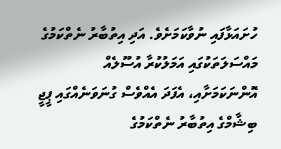ހުށައަޅާފައި ނުވާކަމަށެވެ. އަދި އިތުބާރު ނެތްކަމުގެ މައްސަލަތަކުގައި އަމަލުކުރާ އުސޫލެއް އޮންނަކަމަށާއި، އެފަދަ އެއްވެސް ގުނަވަނެއްގައި ޕީޖީ ބިޝާމްގެ އިތުބާރު ނެތްކަމުގެ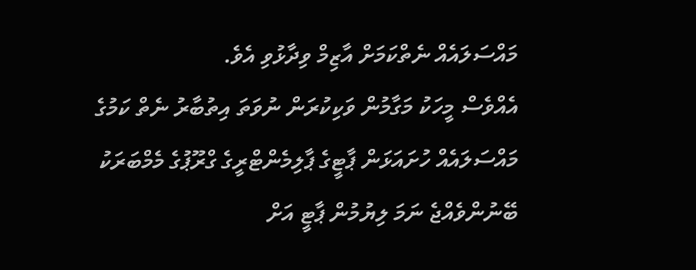މައްސަލައެއް ނެތްކަމަށް އާޒިމް ވިދާޅުވި އެވެ.
އެއްވެސް މީހަކު މަގާމުން ވަކިކުރަން ނުވަތަ އިތުބާރު ނެތް ކަމުގެ މައްސަލައެއް ހުށައަޅަން ޕާޓީގެ ޕާލިމެންޓްރީގެ ގްރޫޕުގެ މެމްބަރަކު ބޭނުންވެއްޖެ ނަމަ ލިޔުމުން ޕާޓީ އަށް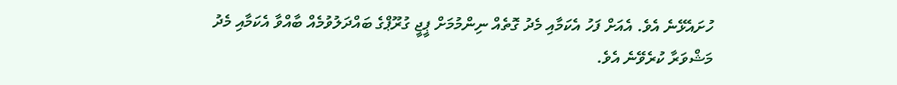ހުށައެޅޭނެ އެވެ. އެއަށް ފަހު އެކަމާއި މެދު ގޮތެއް ނިންމުމަށް ޕީޖީ ގުރޫޕްގެ ބައްދަލުވުމެއް ބާއްވާ އެކަމާއި މެދު މަޝްވަރާ ކުރެވޭނެ އެވެ.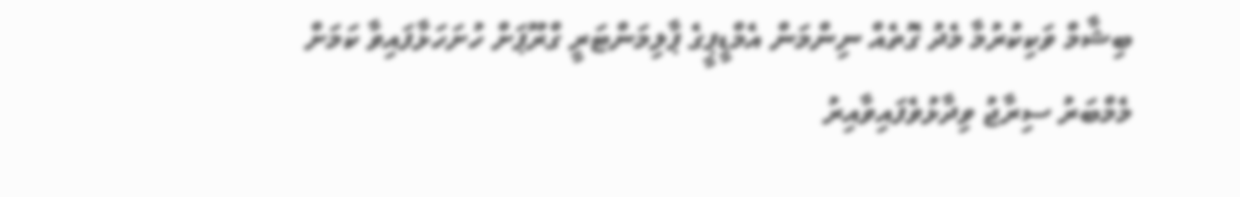ބިޝާމް ވަކިކުރުމާ މެދު ގޮތެއް ނިންމަން އެމްޑީޕީގެ ޕާލިމަންޓަރީ ގްރޫޕަށް ހުށަހަޅާފައިވާ ކަމަށް މެމްބަރު ސިރާޖު ވިދާޅުވެފައިވާއިރު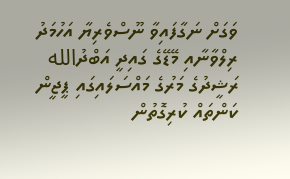ވަގަށް ނަގާފައިވާ ނޫސްވެރިޔާ އަހުމަދު ރިލްވާނާއި މޭޑޭގެ ގައިދީ އަބްދުالله ރަޝީދުގެ މަރުގެ މައްސަލައިގައި ޕީޖީން ކަންތައް ކުރިގޮތުން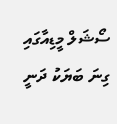ސޯޝަލް މީޑިއާގައި ގިނަ ބަޔަކު ދަނީ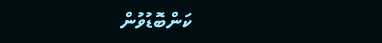ކަންބޮޑުވުން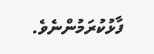ފާޅުކުރަމުންނެވެ.